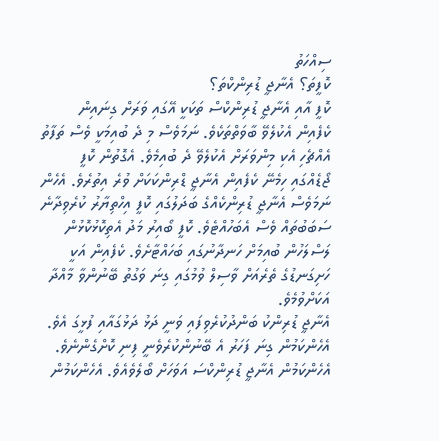ސިއްހަތު
ކޮފީތަ؟ އެނާޖީ ޑުރިންކްތަ؟
ކޮފީ އާއި އެނާޖީ ޑުރިންކްސް ތަކަކީ އޭގައި ވަރަށް ގިނައިން ކެފެއިން އެކުލެވޭ ބާވަތްތަކެވެ. ނަމަވެސް މި ދެ ބުއިމަކީ ވެސް ތަފާތު އެއްޗެހި އެކި މިންވަރަށް އެކުލެވޭ ދެ ބުއިމެވެ. އެގޮތުން ކޮފީ ޖޯޑެއްގައި ހިމެނޭ ކެފެއިން އެނާޖީ ޑްރިންކަކަށް ވުރެ އިތުރެވެ. އެހެން ނަމަވެސް އެނާޖީ ޑުރިންކެއްގެ ބަދަލުގައި ކޮފީ އިހްތިޔާރު ކުރެވިދާނެ ސަބަބުތައް ވެސް އެބަހުއްޓެވެ. ކޮފީ ބޯއިރު މަދު އެތިކޮޅުކޮޅުން ލަސްލަހުން ބުއިމަށް ހަނދާނުގައި ބަހައްޓާށެވެ. ކެފެއިން އަކީ ހަށިގަނޑުގެ ތެރެއަށް ވާސިލް ވުމުގައި ގިނަ ވަގުތު ބޭނުންވާ މާއްދާ އަކަށްވުމެވެ.
އެނާޖީ ޑުރިންކު ބަންދުކުރެވިފައި ވަނީ ދަޅު ދަޅުގައާއި ފުޅީގަ އެވެ. އެހެންކަމުން ގިނަ ފަހަރު އެ ބޭނުންކުރެވެނީ ފިނި ކޮށްގެންނެވެ. އެހެންކަމުން އެނާޖީ ޑުރިންކްސަ އަވަހަށް ބޯލެވެއެވެ. އެހެންކަމުން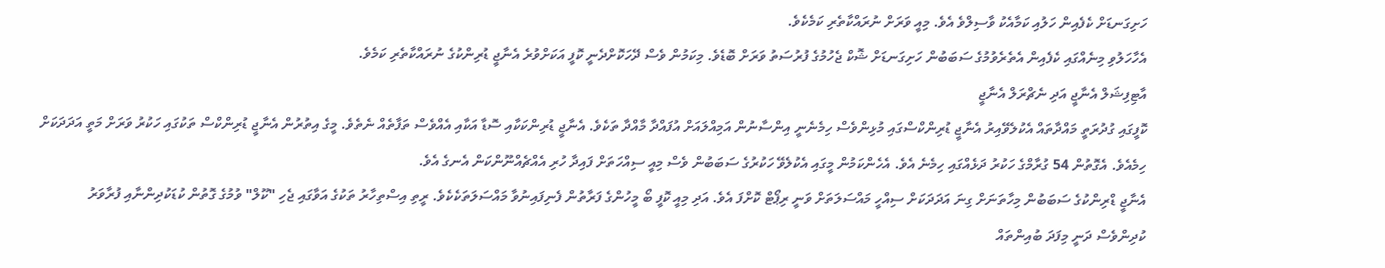ހަށިގަނޑަށް ކެފެއިން ހަލުއި ކަމާއެކު ވާސިލްވެ އެވެ. މިއީ ވަރަށް ނުރައްކާތެރި ކަމެކެވެ.
އެހާހަލުވި މިނެއްގައި ކެފެއިން އެތެރެވުމުގެ ސަބަބުން ހަށިގަނޑަށް ޝޮކް ޖެހުމުގެ ފުރުސަތު ވަރަށް ބޮޑެވެ. މިކަމުން ވެސް ދޭހަކޮށްދެނީ ކޮފީ އަކަށްވުރެ އެނާޖީ ޑުރިންކުގެ ނުރައްކާތެރި ކަމެވެ.
އާޓިފިޝަލް އެނާޖީ އަދި ނެޗްރަލް އެނާޖީ
ކޮފީގައި ގުދުރަތީ މައްދާތައް އެކުލެވޭއިރު އެނާޖީ ޑުރިންކްސްގައި މުޅިންވެސް ހިމެނެނީ އިންސާނުން އަމިއްލައަށް އުފައްދާ މާއްދާ ތަކެވެ. އެނާޖީ ޑުރިންކަކާއި ސޮޑާ އަކާއި އެއްވެސް ތަފާތެއް ނެތެވެ. މީގެ އިތުރުން އެނާޖީ ޑުރިންކްސް ތަކުގައި ހަކުރު ވަރަށް މަތީ އަދަދަކަށް ހިމެއެވެ. އެގޮތުން 54 ގުރާމްގެ ހަކުރު ދަޅެއްގައި ހިމެނެ އެވެ. އެހެންކަމުން މީގައި އެކުލެވޭ ހަކުރުގެ ސަބަބުން ވެސް މިއީ ސިއްހަތަށް ފައިދާ ހުރި އެއްޗެއްނޫންކަން އެނގެ އެވެ.
އެނާޖީ ޑްރިންކުގެ ސަބަބުން މިހާތަނަށް ގިނަ އަދަދަކަށް ސިއްހީ މައްސަލަތަށް ވަނީ ރިޕޯޓް ކޮށްފަ އެވެ. އަދި މިއީ ކޮފީ ބޯ މީހުންގެ ފަރާތުން ފެނިފައިނުވާ މައްސަލަތަކެކެވެ. ރީތި އިސްތިހާރު ތަކުގެ އަވާގައި ޖެހި "ކޫލް" ވުމުގެ ގޮތުން ކުޑަކުދިންނާއި ފުރާވަރު ކުދިންވެސް ދަނީ މިފަދަ ބުއިންތައް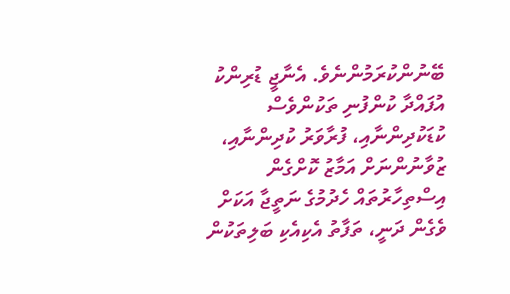ބޭނުންކުރަމުންނެވެ. އެނާޖީ ޑުރިންކު އުފައްދާ ކުންފުނި ތަކުންވެސް ކުޑަކުދިންނާއި، ފުރާވަރު ކުދިންނާއި، ޒުވާނުންނަށް އަމާޒު ކޮށްގެން އިސްތިހާރުތައް ހެދުމުގެ ނަތީޖާ އަކަށް ވެގެން ދަނީ، ތަފާތު އެކިއެކި ބަލިތަކުން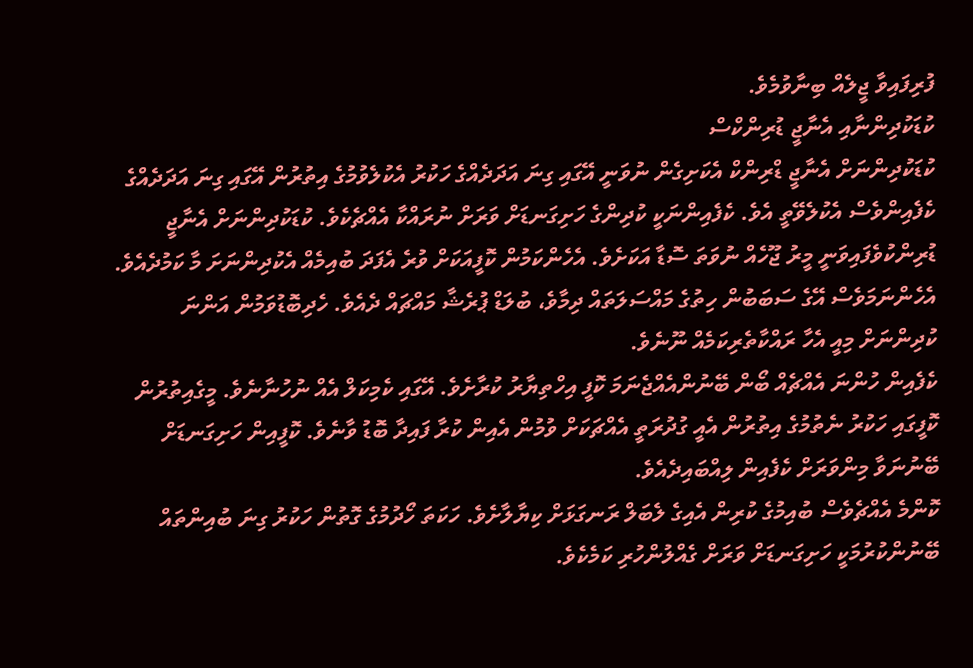ފުރިފައިވާ ޖީލެއް ބިނާވުމެވެ.
ކުޑަކުދިންނާއި އެނާޖީ ޑުރިންކްސް
ކުޑަކުދިންނަށް އެނާޖީ ޑްރިންކް އެކަށިގެން ނުވަނީ އޭގައި ގިނަ އަދަދެއްގެ ހަކުރު އެކުލެވުމުގެ އިތުރުން އޭގައި ގިނަ އަދަދެއްގެ ކެފެއިންވެސް އެކުލެވޭތީ އެވެ. ކެފެއިންނަކީ ކުދިންގެ ހަށިގަނޑަށް ވަރަށް ނުރައްކާ އެއްޗެކެވެ. ކުޑަކުދިންނަށް އެނާޖީ ޑުރިންކުވެފައިވަނީ މީރު ޖޫހެއް ނުވަތަ ސޮޑާ އަކަށެވެ. އެހެންކަމުން ކޮފީއަކަށް ވުރެ އެފަދަ ބުއިމެއް އެކުދިންނަށަ މާ ކަމުދެއެވެ. އެހެންނަމަވެސް އޭގެ ސަބަބުން ހިތުގެ މައްސަލަތައް ދިމާވެ، ބުލަޑް ޕުރެޝާ މައްޗައް ދެއެވެ. ހެދިބޮޑުވަމުން އަންނަ ކުދިންނަށް މިއީ އެހާ ރައްކާތެރިކަމެއް ނޫނެވެ.
ކެފެއިން ހުންނަ އެއްޗެއް ބޯން ބޭނުންއެއްޖެނަމަ ކޮފީ އިހްތިޔާރު ކުރާށެވެ. އޭގައި ކެމިކަލް އެއް ނުހުނާނެވެ. މީގެއިތުރުން ކޮފީގައި ހަކުރު ނެތުމުގެ އިތުރުން އެއީ ގުދުރަތީ އެއްޗަކަށް ވުމުން އެއިން ކުރާ ފައިދާ ބޮޑު ވާނެވެ. ކޮފީއިން ހަށިގަނޑަށް ބޭނުނަވާ މިންވަރަށް ކެފެއިން ލިއްބައިދެއެވެ.
ކޮންމެ އެއްޗެވެސް ބުއިމުގެ ކުރިން އެއިގެ ލެބަލް ރަނގަޅަށް ކިޔާލާށެވެ. ހަކަތަ ހޯދުމުގެ ގޮތުން ހަކުރު ގިނަ ބުއިންތައް ބޭނުންކުރުމަކީ ހަށިގަނޑަށް ވަރަށް ގެއްލުންހުރި ކަމެކެވެ.